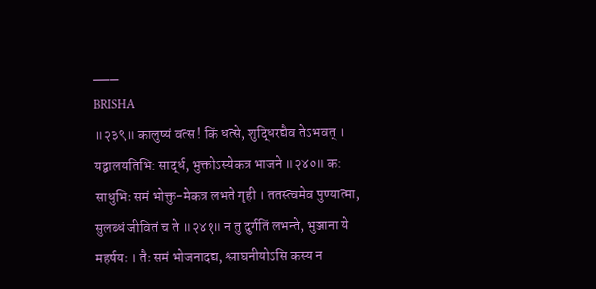___
BRISHA
॥२३९॥ कालुष्यं वत्स ! किं धत्से, शुद्धिरद्यैव तेऽभवत् । यद्बालयतिभि: सार्द्ध, भुक्तोऽस्येकत्र भाजने ॥२४०॥ क: साधुभिः समं भोक्तु-मेकत्र लभते गृही । ततस्त्वमेव पुण्यात्मा, सुलब्धं जीवितं च ते ॥२४१॥ न तु दुर्गतिं लभन्ते, भुञ्जाना ये महर्षयः । तैः समं भोजनादद्य, श्लाघनीयोऽसि कस्य न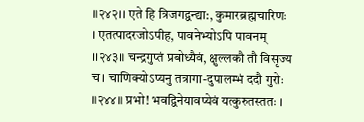॥२४२।। एते हि त्रिजगद्वन्द्या:, कुमारब्रह्मचारिणः । एतत्पादरजोऽपीह, पावनेभ्योऽपि पावनम् ।।२४३॥ चन्द्रगुप्तं प्रबोध्यैवं, क्षुल्लकौ तौ विसृज्य च। चाणिक्योऽप्यनु तत्रागा-दुपालम्भं ददौ गुरोः ॥२४४॥ प्रभो! भवद्विनेयावप्येवं यत्कुरुतस्ततः ।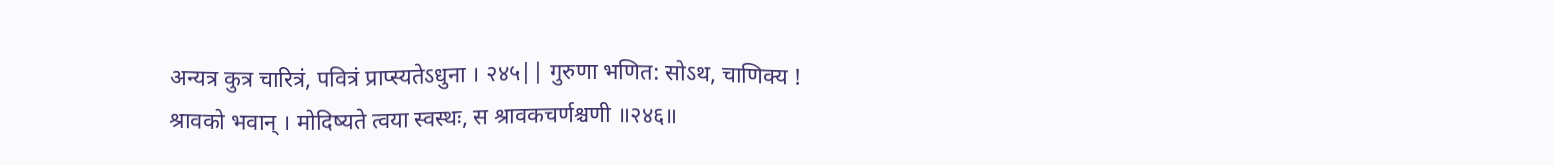अन्यत्र कुत्र चारित्रं, पवित्रं प्राप्स्यतेऽधुना । २४५|| गुरुणा भणित: सोऽथ, चाणिक्य ! श्रावको भवान् । मोदिष्यते त्वया स्वस्थः, स श्रावकचर्णश्चणी ॥२४६॥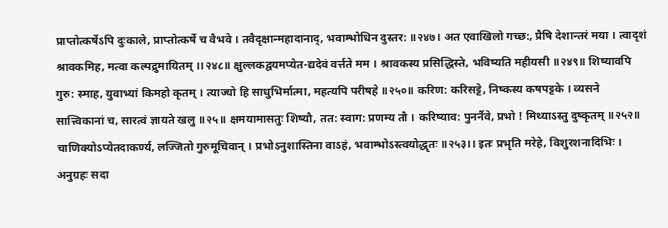प्राप्तोत्कर्षेऽपि दुःकाले, प्राप्तोत्कर्षे च वैभवे । तवैदृक्षान्महादानाद्, भवाम्भोधिन दुस्तर: ॥२४७। अत एवाखिलो गच्छ:, प्रैषि देशान्तरं मया । त्वादृशं श्रावकमिह, मत्वा कल्पद्रुमायितम् ।।२४८॥ क्षुल्लकद्वयमप्येत-द्यदेवं वर्त्तते मम । श्रावकस्य प्रसिद्धिस्ते, भविष्यति महीयसी ॥२४९॥ शिष्यावपि गुरु: स्माह, युवाभ्यां किमहो कृतम् । त्याज्यो हि साधुभिर्मात्मा, महत्यपि परीषहे ॥२५०॥ करिण: करिसट्टे, निष्कस्य कषपट्टके । व्यसने सात्त्विकानां च, सारत्वं ज्ञायते खलु ॥२५॥ क्षमयामासतुः शिष्यौ, तत: स्वाग: प्रणम्य तौ । करिष्याव: पुनर्नैवे, प्रभो ! मिथ्याऽस्तु दुष्कृतम् ॥२५२॥ चाणिक्योऽप्येतदाकर्ण्य, लज्जितो गुरुमूचिवान् । प्रभोऽनुशास्तिना वाऽहं, भवाम्भोऽस्त्वयोद्धृतः ॥२५३।। इतः प्रभृति मरेहे, विशुरशनादिभिः । अनुग्रहः सदा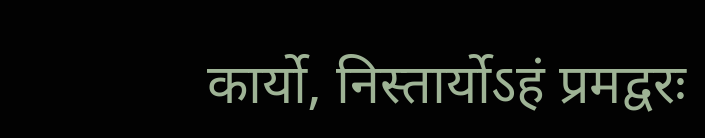कार्यो, निस्तार्योऽहं प्रमद्वरः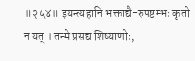॥२५४॥ इयन्त्यहानि भक्ताद्यै-रुपष्टम्भः कृतो न यत् । तन्मे प्रसद्य शिष्याणोः,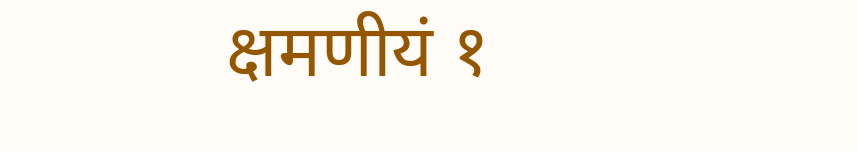क्षमणीयं १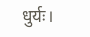धुर्यः।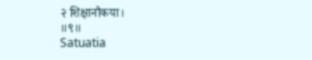२ शिक्षानौकया।
॥९॥
Satuatia